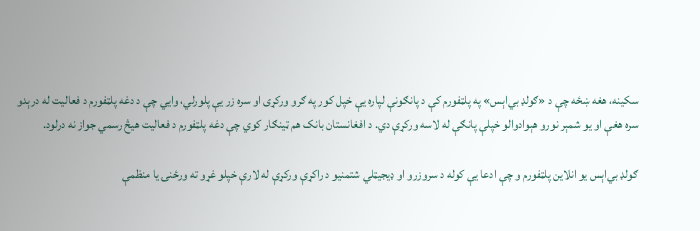سکینه، هغه ښځه چې د «ګولډ بي‌اېس» په پلټفورم کې د پانګونې لپاره یې خپل کور په ګرو ورکړی او سره زر یې پلورلي، وایي چې د دغه پلټفورم د فعالیت له درېدو سره هغې او یو شمېر نورو هېوادوالو خپلې پانګې له لاسه ورکړې دي. د افغانستان بانک هم ټینګار کوي چې دغه پلټفورم د فعالیت هيڅ رسمي جواز نه درلود.

ګولډ بي‌اېس یو انلاین پلټفورم و چې ادعا یې کوله د سروزرو او ډیجیټلي شتمنیو د راکړې ورکړې له لارې خپلو غړو ته ورځنۍ یا منظمې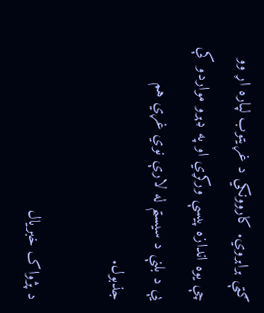ګټې برابروي. کاروونکي د غړیتوب لپاره اړ وو چې یوه اندازه پیسې ورکړي او په ډېرو مواردو کې یې د بلنې د سیسټم له لارې نوي غړي هم جذبول.

د پژواک خبریال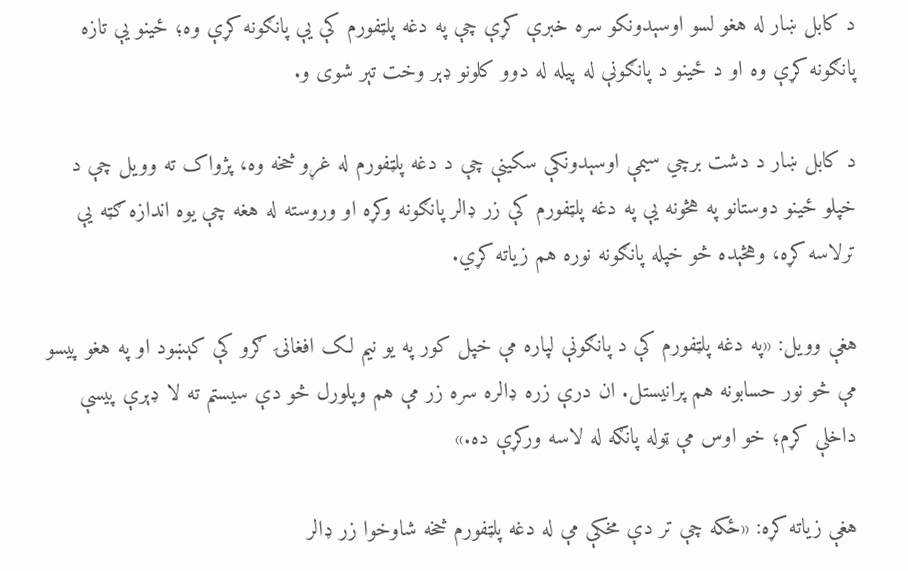د کابل ښار له هغو لسو اوسېدونکو سره خبرې کړې چې په دغه پلټفورم کې یې پانګونه کړې وه؛ ځینو یې تازه پانګونه کړې وه او د ځینو د پانګونې له پیله له دوو کلونو ډېر وخت تېر شوی و.

د کابل ښار د دشت برچي سیمې اوسېدونکې سکینې چې د دغه پلټفورم له غړو څخه وه، پژواک ته وویل چې د خپلو ځینو دوستانو په هڅونه یې په دغه پلټفورم کې زر ډالر پانګونه وکړه او وروسته له هغه چې یوه اندازه ګټه یې ترلاسه کړه، وهڅېده څو خپله پانګونه نوره هم زیاته کړي.

هغې وویل: «په دغه پلټفورم کې د پانګونې لپاره مې خپل کور په یو نیم لک افغانۍ ګرو کې کېښود او په هغو پیسو مې څو نور حسابونه هم پرانیستل. ان درې زره ډالره سره زر مې هم وپلورل څو دې سیستم ته لا ډېرې پیسې داخلې کړم؛ خو اوس مې ټوله پانګه له لاسه ورکړې ده.»

هغې زیاته کړه: «ځکه چې تر دې مخکې مې له دغه پلټفورم څخه شاوخوا زر ډالر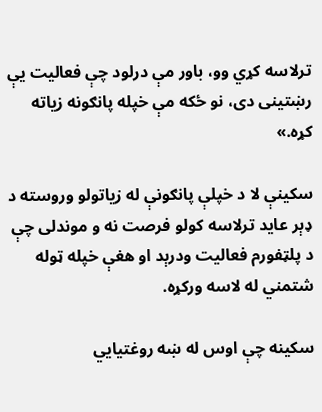ترلاسه کړي وو، باور مې درلود چې فعالیت یې رښتینی دی، نو ځکه مې خپله پانګونه زیاته کړه.»

سکینې لا د خپلې پانګونې له زیاتولو وروسته د ډېر عاید ترلاسه کولو فرصت نه و موندلی چې د پلټفورم فعالیت ودرېد او هغې خپله ټوله شتمني له لاسه ورکړه.

سکینه چې اوس له ښه روغتیايي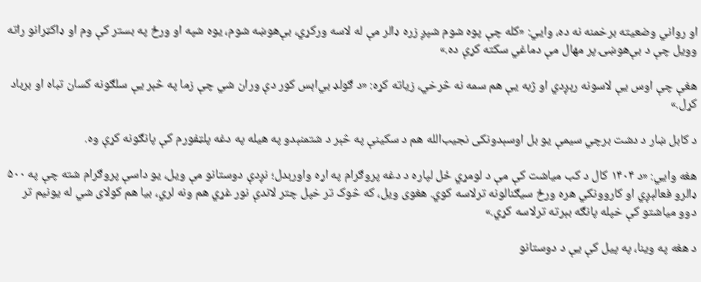او رواني وضعیته برخمنه نه ده، وایي: «کله چې پوه شوم شپږ زره ډالر مې له لاسه ورکړي، بې‌هوښه شوم، یوه شپه او ورځ په بستر کې وم او ډاکټرانو راته وویل چې د بې‌هوښۍ پر مهال مې دماغي سکته کړې ده.»

هغې چې اوس یې لاسونه رېږدي او ژبه یې هم سمه نه څرخي، زیاته کړه: «د ګولډ بي‌اېس کور دې وران شي چې زما په څېر یې سلګونه کسان تباه او برباد کړل.»

د کابل ښار د دشت برچي سیمې یو بل اوسېدونکی نجیب‌الله هم د سکینې په څېر د شتمنېدو په هیله په دغه پلټفورم کې پانګونه کړې وه.

هغه وایي: «د ۱۴۰۴ کال د کب میاشت کې مې د لومړي ځل لپاره د دغه پروګرام په اړه واورېدل؛ نږدې دوستانو مې ویل، یو داسې پروګرام شته چې په ۵۰۰ ډالرو فعالېږي او کاروونکي هره ورځ سیګنالونه ترلاسه کوي. هغوی ویل، که څوک تر خپل چتر لاندې نور غړي هم ونه لري، بیا هم کولای شي له یونیم تر دوو میاشتو کې خپله پانګه بېرته ترلاسه کړي.»

د هغه په وینا، په پیل کې یې د دوستانو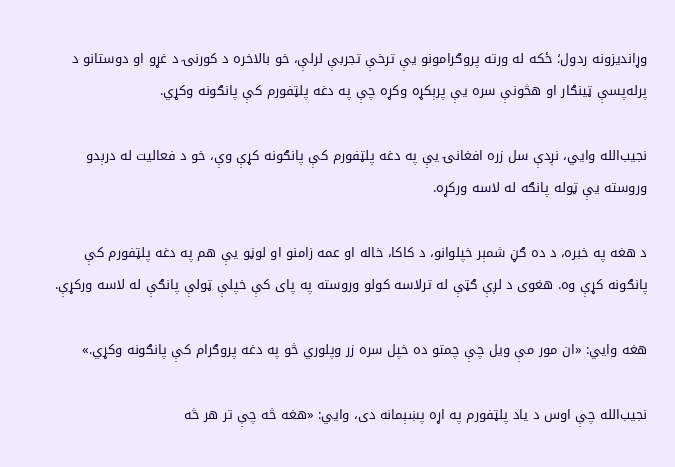وړاندیزونه ردول؛ ځکه له ورته پروګرامونو یې ترخې تجربې لرلې، خو بالاخره د کورنۍ د غړو او دوستانو د پرله‌پسې ټینګار او هڅونې سره یې پرېکړه وکړه چې په دغه پلټفورم کې پانګونه وکړي.

نجیب‌الله وایي، نږدې سل زره افغانۍ یې په دغه پلټفورم کې پانګونه کړې وې، خو د فعالیت له درېدو وروسته یې ټوله پانګه له لاسه ورکړه.

د هغه په خبره، د ده ګڼ شمېر خپلوانو، د کاکا، خاله او عمه زامنو او لوڼو یې هم په دغه پلټفورم کې پانګونه کړې وه. هغوی د لږې ګټې له ترلاسه کولو وروسته په پای کې خپلې ټولې پانګې له لاسه ورکړې.

هغه وایي: «ان مور مې ویل چې چمتو ده خپل سره زر وپلوري څو په دغه پروګرام کې پانګونه وکړي.»

نجیب‌الله چې اوس د یاد پلټفورم په اړه پښېمانه دی، وایي: «هغه څه چې تر هر څه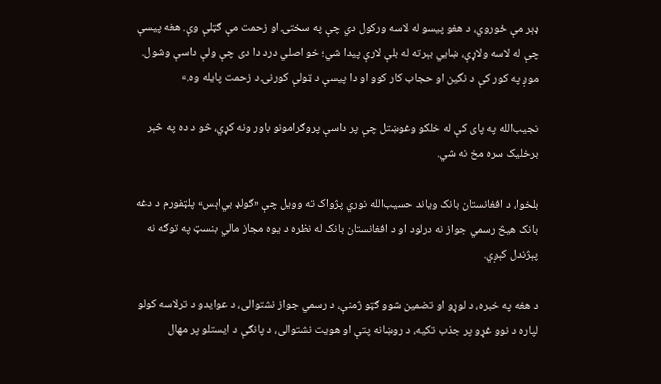ډېر مې ځوروي، د هغو پیسو له لاسه ورکول دي چې په سختۍ او زحمت مې ګټلې وې. هغه پیسې چې له لاسه ولاړې، ښایي بېرته له بلې لارې پیدا شي؛ خو اصلي درد دا دی چې ولې داسې وشول. موږ په کور کې د نگین او حجاب کار کوو او دا پیسې د ټولې کورنۍ د زحمت پایله وه.»

نجیب‌الله په پای کې له خلکو وغوښتل چې پر داسې پروګرامونو باور ونه کړي، څو د ده په څېر برخلیک سره مخ نه شي.

بلخوا، د افغانستان بانک ویاند حسیب‌الله نوري پژواک ته وویل چې «ګولډ بي‌اېس» پلټفورم د دغه بانک هيڅ رسمي جواز نه درلود او د افغانستان بانک له نظره د یوه مجاز مالي بنسټ په توګه نه پېژندل کېږي.

د هغه په خبره، د لوړو او تضمین شوو ګټو ژمنې، د رسمي جواز نشتوالی، د عوایدو د ترلاسه کولو لپاره د نوو غړو پر جذب تکیه، د روښانه پتې او هویت نشتوالی، د پانګې د ایستلو پر مهال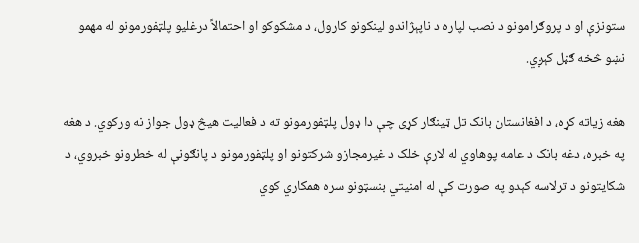ستونزې او د پروګرامونو د نصب لپاره د ناپېژاندو لینکونو کارول، د مشکوکو او احتمالاً درغلیو پلټفورمونو له مهمو نښو څخه ګڼل کېږي.

هغه زیاته کړه، د افغانستان بانک تل ټینګار کړی چې دا ډول پلټفورمونو ته د فعالیت هيڅ ډول جواز نه ورکوي. د هغه په خبره، دغه بانک د عامه پوهاوي له لارې خلک د غیرمجازو شرکتونو او پلټفورمونو د پانګونې له خطرونو خبروي، د شکایتونو د ترلاسه کېدو په صورت کې له امنیتي بنسټونو سره همکاري کوي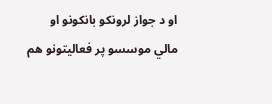او د جواز لرونکو بانکونو او مالي موسسو پر فعالیتونو هم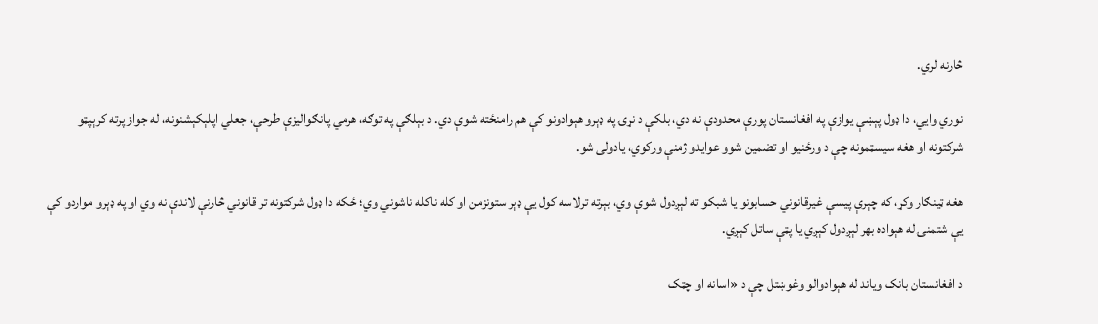څارنه لري.

نوري وایي، دا ډول پېښې یوازې په افغانستان پورې محدودې نه دي، بلکې د نړۍ په ډېرو هېوادونو کې هم رامنځته شوې دي. د بېلګې په توګه، هرمي پانګوالیزې طرحې، جعلي اپلېکېشنونه، له جواز پرته کرېپټو شرکتونه او هغه سیسټمونه چې د ورځنیو او تضمین شوو عوایدو ژمنې ورکوي، یادولی شو.

هغه ټینګار وکړ، که چېرې پیسې غیرقانوني حسابونو یا شبکو ته لېږدول شوې وي، بېرته ترلاسه کول یې ډېر ستونزمن او کله ناکله ناشوني وي؛ ځکه دا ډول شرکتونه تر قانوني څارنې لاندې نه وي او په ډېرو مواردو کې یې شتمنۍ له هېواده بهر لېږدول کېږي یا پټې ساتل کېږي.

د افغانستان بانک ویاند له هېوادوالو وغوښتل چې د «اسانه او چټک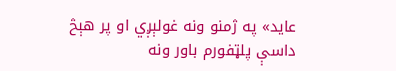عاید» په ژمنو ونه غولېږي او پر هېڅ داسې پلټفورم باور ونه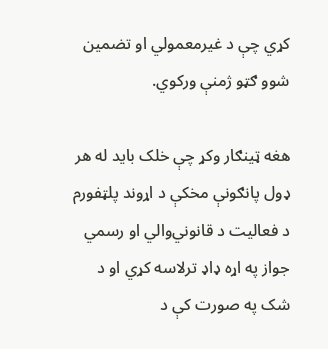کړي چې د غیرمعمولي او تضمین شوو ګټو ژمنې ورکوي.

هغه ټینګار وکړ چې خلک باید له هر ډول پانګونې مخکې د اړوند پلټفورم د فعالیت د قانوني‌والي او رسمي جواز په اړه ډاډ ترلاسه کړي او د شک په صورت کې د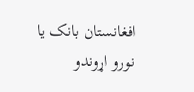افغانستان بانک یا نورو اړوندو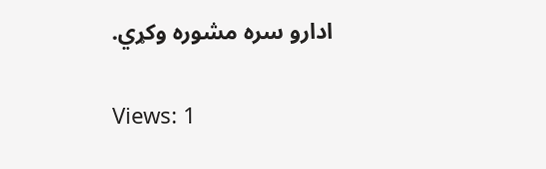ادارو سره مشوره وکړي.

Views: 1